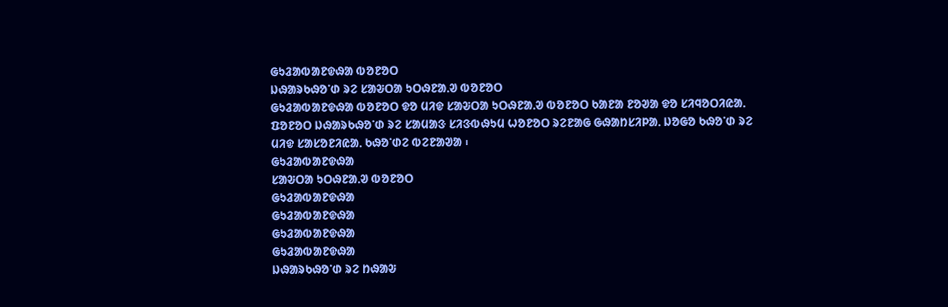ᱜᱩᱲᱟᱵᱟᱱᱫᱷᱟ ᱵᱚᱱᱚᱛ
ᱡᱷᱟᱨᱠᱷᱚᱸᱰ ᱨᱮ ᱥᱟᱶᱛᱟ ᱩᱛᱷᱱᱟᱹᱣ ᱵᱚᱱᱚᱛ
ᱜᱩᱲᱟᱵᱟᱱᱫᱷᱟ ᱵᱚᱱᱚᱛ ᱫᱚ ᱢᱤᱫ ᱥᱟᱶᱛᱟ ᱩᱛᱷᱱᱟᱹᱣ ᱵᱚᱱᱚᱛ ᱠᱟᱱᱟ ᱱᱚᱣᱟ ᱫᱚ ᱥᱤᱧᱚᱛᱤᱭᱟᱹ ᱯᱚᱱᱚᱛ ᱡᱷᱟᱨᱠᱷᱚᱸᱰ ᱨᱮ ᱥᱟᱢᱟᱝ ᱥᱤᱝᱵᱷᱩᱢ ᱦᱚᱱᱚᱛ ᱨᱮᱱᱟᱜ ᱜᱷᱟᱴᱥᱤᱞᱟᱹ ᱡᱚᱜᱚ ᱠᱷᱚᱸᱰ ᱨᱮ ᱢᱤᱫ ᱥᱟᱥᱚᱱᱤᱭᱟᱹ ᱠᱷᱚᱸᱰᱮ ᱵᱮᱱᱟᱣᱟ ᱾
ᱜᱩᱲᱟᱵᱟᱱᱫᱷᱟ
ᱥᱟᱶᱛᱟ ᱩᱛᱷᱱᱟᱹᱣ ᱵᱚᱱᱚᱛ
ᱜᱩᱲᱟᱵᱟᱱᱫᱷᱟ
ᱜᱩᱲᱟᱵᱟᱱᱫᱷᱟ
ᱜᱩᱲᱟᱵᱟᱱᱫᱷᱟ
ᱜᱩᱲᱟᱵᱟᱱᱫᱷᱟ
ᱡᱷᱟᱨᱠᱷᱚᱸᱰ ᱨᱮ ᱴᱷᱟᱶ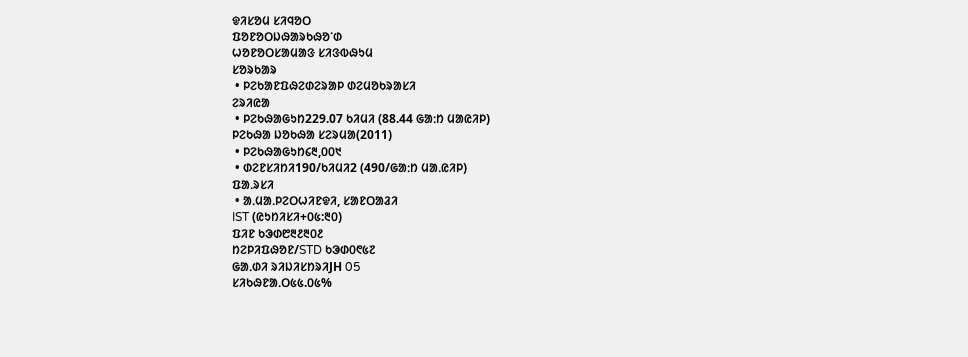ᱫᱤᱥᱚᱢ ᱥᱤᱧᱚᱛ
ᱯᱚᱱᱚᱛᱡᱷᱟᱨᱠᱷᱚᱸᱰ
ᱦᱚᱱᱚᱛᱥᱟᱢᱟᱝ ᱥᱤᱝᱵᱷᱩᱢ
ᱥᱚᱨᱠᱟᱨ
 • ᱞᱮᱠᱟᱱᱯᱷᱮᱰᱮᱨᱟᱞ ᱰᱮᱢᱚᱠᱨᱟᱥᱤ
ᱮᱨᱤᱭᱟ
 • ᱞᱮᱠᱷᱟᱜᱩᱴ229.07 ᱠᱤᱢᱤ (88.44 ᱜᱟᱺᱴ ᱢᱟᱭᱤᱞ)
ᱞᱮᱠᱷᱟ ᱡᱚᱠᱷᱟ ᱥᱮᱨᱢᱟ(2011)
 • ᱞᱮᱠᱷᱟᱜᱩᱴ᱔᱓,᱐᱐᱑
 • ᱰᱮᱱᱥᱤᱴᱤ190/ᱠᱤᱢᱤ2 (490/ᱜᱟᱺᱴ ᱢᱟᱹᱭᱤᱞ)
ᱯᱟᱹᱨᱥᱤ
 • ᱟᱹᱢᱟᱹᱞᱮᱛᱦᱤᱱᱫᱤ, ᱥᱟᱱᱛᱟᱲᱤ
IST (ᱭᱩᱴᱤᱥᱤ+᱐᱕:᱓᱐)
ᱯᱤᱱ ᱠᱳᱰ᱘᱓᱒᱓᱐᱒
ᱴᱮᱞᱤᱯᱷᱚᱱ/STD ᱠᱳᱰ᱐᱖᱕᱗
ᱜᱟᱹᱰᱤ ᱨᱤᱡᱤᱥᱴᱨᱤJH 05
ᱥᱤᱠᱷᱱᱟᱹᱛ᱕᱕.᱐᱕%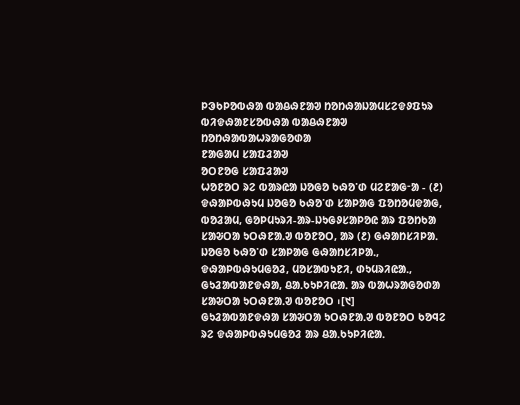ᱞᱳᱠᱞᱚᱵᱷᱟ ᱵᱟᱪᱷᱱᱟᱣ ᱴᱚᱴᱷᱟᱡᱟᱢᱥᱮᱫᱽᱯᱩᱨ
ᱵᱤᱫᱷᱟᱱᱥᱚᱵᱷᱟ ᱵᱟᱪᱷᱱᱟᱣ ᱴᱚᱴᱷᱟᱵᱟᱦᱨᱟᱜᱚᱰᱟ
ᱱᱟᱜᱟᱢ ᱥᱟᱯᱲᱟᱣ
ᱚᱛᱱᱚᱜ ᱥᱟᱯᱲᱟᱣ
ᱦᱚᱱᱚᱛ ᱨᱮ ᱵᱟᱨᱭᱟ ᱡᱚᱜᱚ ᱠᱷᱚᱸᱰ ᱢᱮᱱᱟᱜᱼᱟ - (᱒) ᱫᱷᱟᱞᱵᱷᱩᱢ ᱡᱚᱜᱚ ᱠᱷᱚᱸᱰ ᱥᱟᱞᱟᱜ ᱯᱚᱴᱚᱢᱫᱟᱜ, ᱵᱚᱲᱟᱢ, ᱜᱚᱞᱢᱩᱨᱤ-ᱟᱨ-ᱡᱩᱜᱽᱥᱟᱞᱚᱭ ᱟᱨ ᱯᱚᱴᱠᱟ ᱥᱟᱶᱛᱟ ᱩᱛᱷᱱᱟᱹᱣ ᱵᱚᱱᱚᱛ, ᱟᱨ (᱒) ᱜᱷᱟᱴᱥᱤᱞᱟᱹ ᱡᱚᱜᱚ ᱠᱷᱚᱸᱰ ᱥᱟᱞᱟᱜ ᱜᱷᱟᱴᱥᱤᱞᱟᱹ, ᱫᱷᱟᱞᱵᱷᱩᱢᱜᱚᱲ, ᱢᱚᱥᱟᱵᱩᱱᱤ, ᱰᱩᱢᱨᱤᱭᱟᱹ, ᱜᱩᱲᱟᱵᱟᱱᱫᱷᱟ, ᱪᱟᱹᱠᱩᱞᱤᱭᱟᱹ ᱟᱨ ᱵᱟᱦᱨᱟᱜᱚᱰᱟ ᱥᱟᱶᱛᱟ ᱩᱛᱷᱱᱟᱹᱣ ᱵᱚᱱᱚᱛ ᱾[᱑]
ᱜᱩᱲᱟᱵᱟᱱᱫᱷᱟ ᱥᱟᱶᱛᱟ ᱩᱛᱷᱱᱟᱹᱣ ᱵᱚᱱᱚᱛ ᱠᱚᱧᱮ ᱨᱮ ᱫᱷᱟᱞᱵᱷᱩᱢᱜᱚᱲ ᱟᱨ ᱪᱟᱹᱠᱩᱞᱤᱭᱟᱹ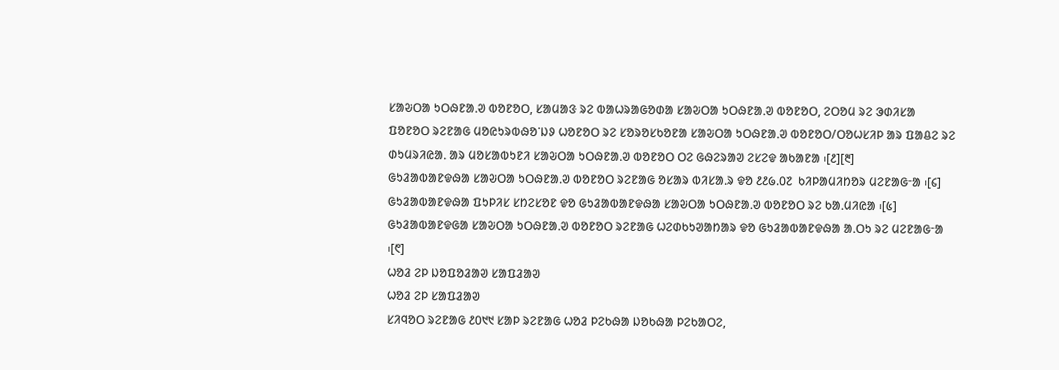ᱥᱟᱶᱛᱟ ᱩᱛᱷᱱᱟᱹᱣ ᱵᱚᱱᱚᱛ, ᱥᱟᱢᱟᱝ ᱨᱮ ᱵᱟᱦᱨᱟᱜᱚᱰᱟ ᱥᱟᱶᱛᱟ ᱩᱛᱷᱱᱟᱹᱣ ᱵᱚᱱᱚᱛ, ᱮᱛᱚᱢ ᱨᱮ ᱳᱰᱤᱥᱟ ᱯᱚᱱᱚᱛ ᱨᱮᱱᱟᱜ ᱢᱚᱭᱩᱨᱵᱷᱚᱸᱡᱽ ᱦᱚᱱᱚᱛ ᱨᱮ ᱥᱚᱨᱚᱥᱠᱚᱱᱟ ᱥᱟᱶᱛᱟ ᱩᱛᱷᱱᱟᱹᱣ ᱵᱚᱱᱚᱛ/ᱛᱚᱦᱥᱤᱞ ᱟᱨ ᱯᱟᱪᱮ ᱨᱮ ᱰᱩᱢᱨᱤᱭᱟᱹ ᱟᱨ ᱢᱚᱥᱟᱵᱩᱱᱤ ᱥᱟᱶᱛᱟ ᱩᱛᱷᱱᱟᱹᱣ ᱵᱚᱱᱚᱛ ᱛᱮ ᱜᱷᱮᱨᱟᱣ ᱮᱥᱮᱫ ᱟᱠᱟᱱᱟ ᱾[᱒][᱓]
ᱜᱩᱲᱟᱵᱟᱱᱫᱷᱟ ᱥᱟᱶᱛᱟ ᱩᱛᱷᱱᱟᱹᱣ ᱵᱚᱱᱚᱛ ᱨᱮᱱᱟᱜ ᱚᱥᱟᱨ ᱵᱤᱥᱟᱹᱨ ᱫᱚ ᱒᱒᱙.᱐᱗  ᱠᱤᱞᱟᱢᱤᱴᱚᱨ ᱢᱮᱱᱟᱜᱼᱟ ᱾[᱔] ᱜᱩᱲᱟᱵᱟᱱᱫᱷᱟ ᱯᱩᱞᱤᱥ ᱥᱴᱮᱥᱚᱱ ᱫᱚ ᱜᱩᱲᱟᱵᱟᱱᱫᱷᱟ ᱥᱟᱶᱛᱟ ᱩᱛᱷᱱᱟᱹᱣ ᱵᱚᱱᱚᱛ ᱨᱮ ᱠᱟᱹᱢᱤᱭᱟ ᱾[᱕] ᱜᱩᱲᱟᱵᱟᱱᱫᱜᱟ ᱥᱟᱶᱛᱟ ᱩᱛᱷᱱᱟᱹᱣ ᱵᱚᱱᱚᱛ ᱨᱮᱱᱟᱜ ᱦᱮᱰᱠᱩᱣᱟᱴᱟᱨ ᱫᱚ ᱜᱩᱲᱟᱵᱟᱱᱫᱷᱟ ᱟᱹᱛᱩ ᱨᱮ ᱢᱮᱱᱟᱜᱼᱟ ᱾[᱖]
ᱦᱚᱲ ᱮᱞ ᱡᱚᱯᱚᱲᱟᱣ ᱥᱟᱯᱲᱟᱣ
ᱦᱚᱲ ᱮᱞ ᱥᱟᱯᱲᱟᱣ
ᱥᱤᱧᱚᱛ ᱨᱮᱱᱟᱜ ᱒᱐᱑᱑ ᱥᱟᱞ ᱨᱮᱱᱟᱜ ᱦᱚᱲ ᱞᱮᱠᱷᱟ ᱡᱚᱠᱷᱟ ᱞᱮᱠᱟᱛᱮ,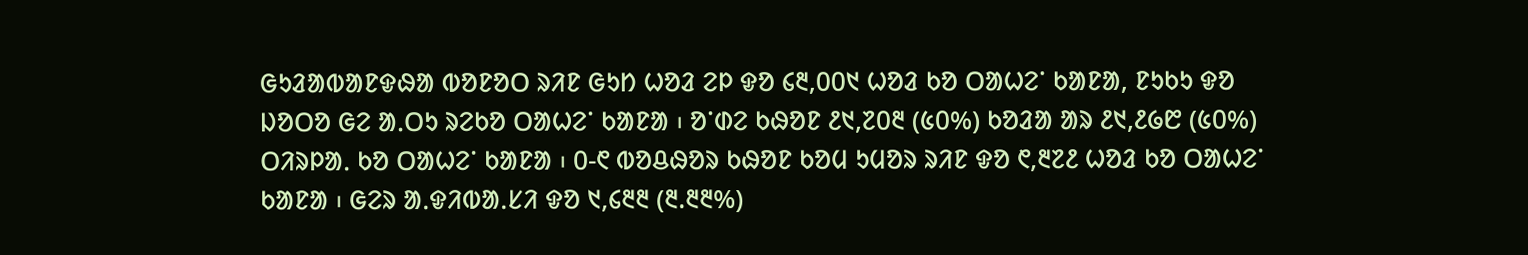ᱜᱩᱲᱟᱵᱟᱱᱫᱷᱟ ᱵᱚᱱᱚᱛ ᱨᱤᱱ ᱜᱩᱴ ᱦᱚᱲ ᱮᱞ ᱫᱚ ᱔᱓,᱐᱐᱑ ᱦᱚᱲ ᱠᱚ ᱛᱟᱦᱮᱸ ᱠᱟᱱᱟ, ᱱᱩᱠᱩ ᱫᱚ ᱡᱚᱛᱚ ᱜᱮ ᱟᱹᱛᱩ ᱨᱮᱠᱚ ᱛᱟᱦᱮᱸ ᱠᱟᱱᱟ ᱾ ᱚᱸᱰᱮ ᱠᱷᱚᱱ ᱒᱑,᱗᱐᱓ (᱕᱐%) ᱠᱚᱲᱟ ᱟᱨ ᱒᱑,᱒᱙᱘ (᱕᱐%) ᱛᱤᱨᱞᱟᱹ ᱠᱚ ᱛᱟᱦᱮᱸ ᱠᱟᱱᱟ ᱾ ᱐-᱖ ᱵᱚᱪᱷᱚᱨ ᱠᱷᱚᱱ ᱠᱚᱢ ᱩᱢᱚᱨ ᱨᱤᱱ ᱫᱚ ᱖,᱓᱗᱒ ᱦᱚᱲ ᱠᱚ ᱛᱟᱦᱮᱸ ᱠᱟᱱᱟ ᱾ ᱜᱮᱨ ᱟᱹᱫᱤᱵᱟᱹᱥᱤ ᱫᱚ ᱑,᱔᱓᱓ (᱓.᱓᱓%)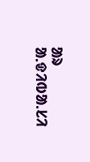ᱟᱨ ᱟᱹᱫᱤᱵᱟᱹᱥᱤ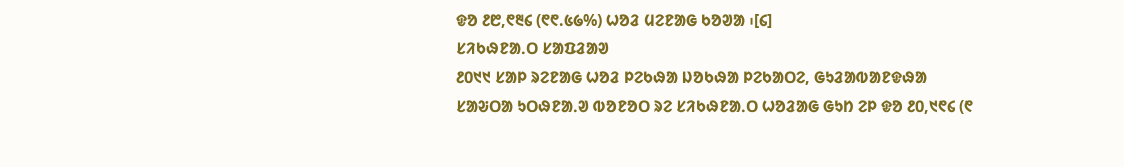ᱫᱚ ᱒᱘,᱖᱓᱔ (᱖᱖.᱕᱙%) ᱦᱚᱲ ᱢᱮᱱᱟᱜ ᱠᱚᱣᱟ ᱾[᱔]
ᱥᱤᱠᱷᱱᱟᱹᱛ ᱥᱟᱯᱲᱟᱣ
᱒᱐᱑᱑ ᱥᱟᱞ ᱨᱮᱱᱟᱜ ᱦᱚᱲ ᱞᱮᱠᱷᱟ ᱡᱚᱠᱷᱟ ᱞᱮᱠᱟᱛᱮ, ᱜᱩᱲᱟᱵᱟᱱᱫᱷᱟ ᱥᱟᱶᱛᱟ ᱩᱛᱷᱱᱟᱹᱣ ᱵᱚᱱᱚᱛ ᱨᱮ ᱥᱤᱠᱷᱱᱟᱹᱛ ᱦᱚᱲᱟᱜ ᱜᱩᱴ ᱮᱞ ᱫᱚ ᱒᱐,᱑᱖᱔ (᱖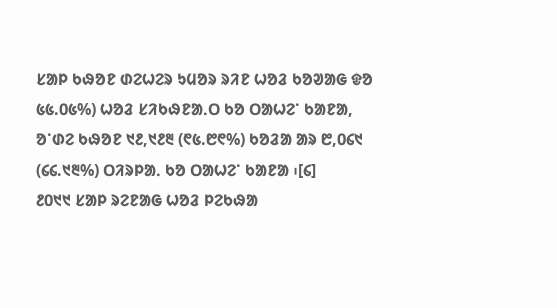ᱥᱟᱞ ᱠᱷᱚᱱ ᱰᱮᱦᱮᱨ ᱩᱢᱚᱨ ᱨᱤᱱ ᱦᱚᱲ ᱠᱚᱣᱟᱜ ᱫᱚ ᱕᱕.᱐᱕%) ᱦᱚᱲ ᱥᱤᱠᱷᱱᱟᱹᱛ ᱠᱚ ᱛᱟᱦᱮᱸ ᱠᱟᱱᱟ, ᱚᱸᱰᱮ ᱠᱷᱚᱱ ᱑᱒,᱑᱒᱓ (᱖᱕.᱘᱖%) ᱠᱚᱲᱟ ᱟᱨ ᱘,᱐᱔᱑ (᱔᱔.᱑᱓%) ᱛᱤᱨᱞᱟᱹ ᱠᱚ ᱛᱟᱦᱮᱸ ᱠᱟᱱᱟ ᱾[᱔]
᱒᱐᱑᱑ ᱥᱟᱞ ᱨᱮᱱᱟᱜ ᱦᱚᱲ ᱞᱮᱠᱷᱟ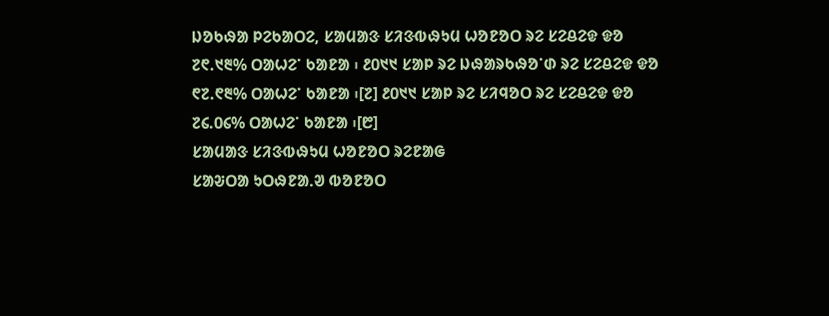ᱡᱚᱠᱷᱟ ᱞᱮᱠᱟᱛᱮ, ᱥᱟᱢᱟᱝ ᱥᱤᱝᱵᱷᱩᱢ ᱦᱚᱱᱚᱛ ᱨᱮ ᱥᱮᱪᱮᱫ ᱫᱚ ᱗᱖.᱑᱓% ᱛᱟᱦᱮᱸ ᱠᱟᱱᱟ ᱾ ᱒᱐᱑᱑ ᱥᱟᱞ ᱨᱮ ᱡᱷᱟᱨᱠᱷᱚᱸᱰ ᱨᱮ ᱥᱮᱪᱮᱫ ᱫᱚ ᱖᱗.᱖᱓% ᱛᱟᱦᱮᱸ ᱠᱟᱱᱟ ᱾[᱗] ᱒᱐᱑᱑ ᱥᱟᱞ ᱨᱮ ᱥᱤᱧᱚᱛ ᱨᱮ ᱥᱮᱪᱮᱫ ᱫᱚ ᱗᱔.᱐᱔% ᱛᱟᱦᱮᱸ ᱠᱟᱱᱟ ᱾[᱘]
ᱥᱟᱢᱟᱝ ᱥᱤᱝᱵᱷᱩᱢ ᱦᱚᱱᱚᱛ ᱨᱮᱱᱟᱜ
ᱥᱟᱶᱛᱟ ᱩᱛᱷᱱᱟᱹᱣ ᱵᱚᱱᱚᱛ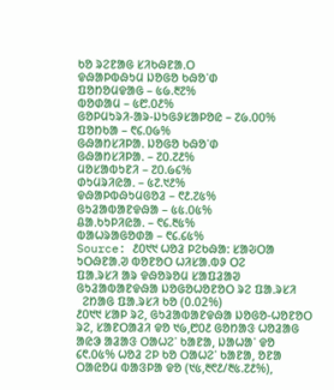ᱠᱚ ᱨᱮᱱᱟᱜ ᱥᱤᱠᱷᱱᱟᱹᱛ
ᱫᱷᱟᱞᱵᱷᱩᱢ ᱡᱚᱜᱚ ᱠᱷᱚᱸᱰ
ᱯᱚᱴᱚᱢᱫᱟᱜ – ᱕᱙.᱓᱗%
ᱵᱚᱰᱟᱢ – ᱕᱘.᱐᱒%
ᱜᱚᱞᱢᱩᱨᱤ-ᱟᱨ-ᱡᱩᱜᱽᱥᱟᱞᱚᱭ – ᱗᱙.᱐᱐%
ᱯᱚᱴᱠᱟ – ᱖᱔.᱐᱙%
ᱜᱷᱟᱴᱥᱤᱞᱟᱹ ᱡᱚᱜᱚ ᱠᱷᱚᱸᱰ
ᱜᱷᱟᱴᱥᱤᱞᱟᱹ – ᱗᱐.᱗᱒%
ᱢᱚᱥᱟᱵᱩᱱᱤ – ᱗᱐.᱙᱔%
ᱰᱩᱢᱨᱤᱭᱟᱹ – ᱕᱗.᱑᱒%
ᱫᱷᱟᱞᱵᱷᱩᱢᱜᱚᱲ – ᱖᱒.᱗᱕%
ᱜᱩᱲᱟᱵᱟᱱᱫᱷᱟ – ᱕᱕.᱐᱕%
ᱪᱟᱹᱠᱩᱞᱤᱭᱟᱹ – ᱖᱔.᱓᱕%
ᱵᱟᱦᱨᱟᱜᱚᱰᱟ – ᱖᱔.᱔᱕%
Source: ᱒᱐᱑᱑ ᱦᱚᱲ ᱞᱮᱠᱷᱟ: ᱥᱟᱶᱛᱟ ᱩᱛᱷᱱᱟᱹᱣ ᱵᱚᱱᱚᱛ ᱦᱤᱥᱟᱹᱵᱽ ᱛᱮ
ᱯᱟᱹᱨᱥᱤ ᱟᱨ ᱫᱷᱚᱨᱚᱢ ᱥᱟᱯᱲᱟᱣ
ᱜᱩᱲᱟᱵᱟᱱᱫᱷᱟ ᱡᱚᱜᱚᱦᱚᱱᱚᱛ ᱨᱮ ᱯᱟᱹᱨᱥᱤ
  ᱮᱴᱟᱜ ᱯᱟᱹᱨᱥᱤ ᱠᱚ (0.02%)
᱒᱐᱑᱑ ᱥᱟᱞ ᱨᱮ, ᱜᱩᱲᱟᱵᱟᱱᱫᱷᱟ ᱡᱚᱜᱚ-ᱦᱚᱱᱚᱛ ᱨᱮ, ᱥᱟᱱᱛᱟᱲᱤ ᱫᱚ ᱑᱙,᱘᱐᱒ ᱜᱚᱴᱟᱝ ᱦᱚᱲᱟᱜ ᱟᱭᱳ ᱟᱲᱟᱝ ᱛᱟᱦᱮᱸ ᱠᱟᱱᱟ, ᱡᱟᱦᱟᱸ ᱫᱚ ᱔᱖.᱐᱕% ᱦᱚᱲ ᱮᱞ ᱠᱚ ᱛᱟᱦᱮᱸ ᱠᱟᱱᱟ, ᱚᱱᱟ ᱛᱟᱭᱚᱢ ᱵᱟᱝᱞᱟ ᱫᱚ (᱑᱕,᱓᱖᱒/᱓᱕.᱗᱒%),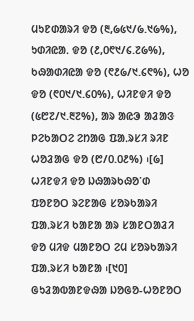ᱢᱩᱱᱰᱟᱨᱤ ᱫᱚ (᱓,᱙᱕᱑/᱙.᱑᱙%), ᱩᱰᱤᱭᱟᱹ ᱫᱚ (᱒,᱐᱖᱑/᱔.᱗᱙%), ᱠᱷᱟᱰᱤᱭᱟ ᱫᱚ (᱖᱒᱙/᱑.᱔᱖%), ᱦᱚ ᱫᱚ (᱖᱐᱑/᱑.᱔᱐%), ᱦᱤᱱᱫᱤ ᱫᱚ (᱕᱘᱗/᱑.᱓᱗%), ᱟᱨ ᱟᱭᱳ ᱟᱲᱟᱝ ᱞᱮᱠᱟᱛᱮ ᱮᱴᱟᱜ ᱯᱟᱹᱨᱥᱤ ᱨᱤᱱ ᱦᱚᱲᱟᱜ ᱫᱚ (᱘/᱐.᱐᱒%) ᱾[᱙]
ᱦᱤᱱᱫᱤ ᱫᱚ ᱡᱷᱟᱨᱠᱷᱚᱸᱰ ᱯᱚᱱᱚᱛ ᱨᱮᱱᱟᱜ ᱥᱚᱨᱠᱟᱨᱤ ᱯᱟᱹᱨᱥᱤ ᱠᱟᱱᱟ ᱟᱨ ᱥᱟᱱᱛᱟᱲᱤ ᱫᱚ ᱢᱤᱫ ᱢᱟᱱᱚᱛ ᱮᱢ ᱥᱚᱨᱠᱟᱨᱤ ᱯᱟᱹᱨᱥᱤ ᱠᱟᱱᱟ ᱾[᱑᱐]
ᱜᱩᱲᱟᱵᱟᱱᱫᱷᱟ ᱡᱚᱜᱚ-ᱦᱚᱱᱚᱛ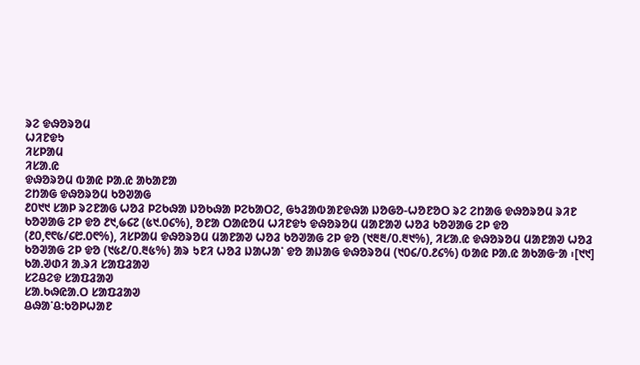ᱨᱮ ᱫᱷᱚᱨᱚᱢ
ᱦᱤᱱᱫᱩ
ᱤᱥᱞᱟᱢ
ᱤᱥᱟᱹᱭ
ᱫᱷᱚᱨᱚᱢ ᱵᱟᱭ ᱞᱟᱹᱭ ᱟᱠᱟᱱᱟ
ᱮᱴᱟᱜ ᱫᱷᱚᱨᱚᱢ ᱠᱚᱣᱟᱜ
᱒᱐᱑᱑ ᱥᱟᱞ ᱨᱮᱱᱟᱜ ᱦᱚᱲ ᱞᱮᱠᱷᱟ ᱡᱚᱠᱷᱟ ᱞᱮᱠᱟᱛᱮ, ᱜᱩᱲᱟᱵᱟᱱᱫᱷᱟ ᱡᱚᱜᱚ-ᱦᱚᱱᱚᱛ ᱨᱮ ᱮᱴᱟᱜ ᱫᱷᱚᱨᱚᱢ ᱨᱤᱱ ᱠᱚᱣᱟᱜ ᱮᱞ ᱫᱚ ᱒᱑,᱙᱔᱗ (᱕᱑.᱐᱔%), ᱚᱱᱟ ᱛᱟᱭᱚᱢ ᱦᱤᱱᱫᱩ ᱫᱷᱚᱨᱚᱢ ᱢᱟᱱᱟᱣ ᱦᱚᱲ ᱠᱚᱣᱟᱜ ᱮᱞ ᱫᱚ (᱒᱐,᱖᱖᱕/᱔᱘.᱐᱖%), ᱤᱥᱞᱟᱢ ᱫᱷᱚᱨᱚᱢ ᱢᱟᱱᱟᱣ ᱦᱚᱲ ᱠᱚᱣᱟᱜ ᱮᱞ ᱫᱚ (᱑᱓᱓/᱐.᱓᱑%), ᱤᱥᱟᱹᱭ ᱫᱷᱚᱨᱚᱢ ᱢᱟᱱᱟᱣ ᱦᱚᱲ ᱠᱚᱣᱟᱜ ᱮᱞ ᱫᱚ (᱑᱕᱒/᱐.᱓᱕%) ᱟᱨ ᱩᱱᱤ ᱦᱚᱲ ᱡᱟᱦᱟᱸ ᱫᱚ ᱟᱡᱟᱜ ᱫᱷᱚᱨᱚᱢ (᱑᱐᱔/᱐.᱒᱔%) ᱵᱟᱭ ᱞᱟᱹᱭ ᱟᱠᱟᱜᱼᱟ ᱾[᱑᱑]
ᱠᱟᱹᱣᱰᱤ ᱟᱹᱨᱤ ᱥᱟᱯᱲᱟᱣ
ᱥᱮᱪᱮᱫ ᱥᱟᱯᱲᱟᱣ
ᱥᱟᱹᱠᱷᱭᱟᱹᱛ ᱥᱟᱯᱲᱟᱣ
ᱪᱷᱟᱸᱪ:ᱠᱚᱞᱦᱟᱱ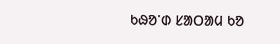ᱠᱷᱚᱸᱰ ᱥᱟᱛᱟᱢ ᱠᱚ